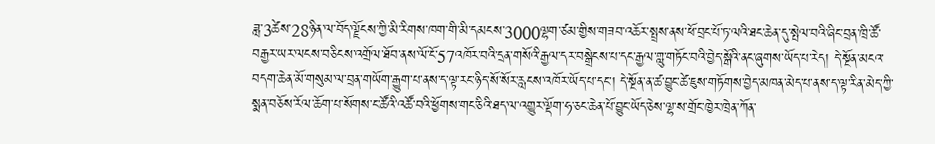ཟླ་3ཚེས་28ཉིན་ལ་བོད་ལྗོངས་ཀྱི་མི་རིགས་ཁག་གི་མི་དམངས་3000ལྷག་ཙམ་གྱིས་གཟབ་འཆོར་སྤྲས་ནས་ཕོ་བྲང་པོ་ཏ་ལའི་ཐང་ཆེན་དུ་སྤེལ་བའི་ཞིང་བྲན་ཁྲི་ཚོ་བརྒྱར་ཡར་ལངས་བཅིངས་འགྲོལ་ཐོབ་ནས་ལོ་ངོ་57འཁོར་བའི་དྲན་གསོའི་རྒྱལ་དར་བསྒྲེངས་པ་དང་རྒྱལ་གླུ་གཏོང་བའི་བྱེད་སྒོའི་ནང་ཞུགས་ཡོད་པ་རེད། དེ་སྔོན་མངའ་བདག་ཆེན་མོ་གསུམ་ལ་བྲན་གཡོག་རྒྱུག་པ་ནས་ད་ལྟ་རང་ཉིད་སོ་སོར་རླངས་འཁོར་ཡོད་པ་དང་། དེ་སྔོན་ན་ཚ་བྱུང་ཚེ་ཇུས་གཏོགས་བྱེད་མཁན་མེད་པ་ནས་ད་ལྟ་རིན་མེད་ཀྱི་སྨན་བཅོས་རོལ་ཆོག་པ་སོགས་ང་ཚོའི་འཚོ་བའི་ཕྱོགས་གང་ཅིའི་ཐད་ལ་འགྱུར་ལྡོག་ཧ་ཅང་ཆེན་པོ་བྱུང་ཡོད་ཅེས་ལྷ་ས་གྲོང་ཁྱེར་ཁྲེན་ཀོན་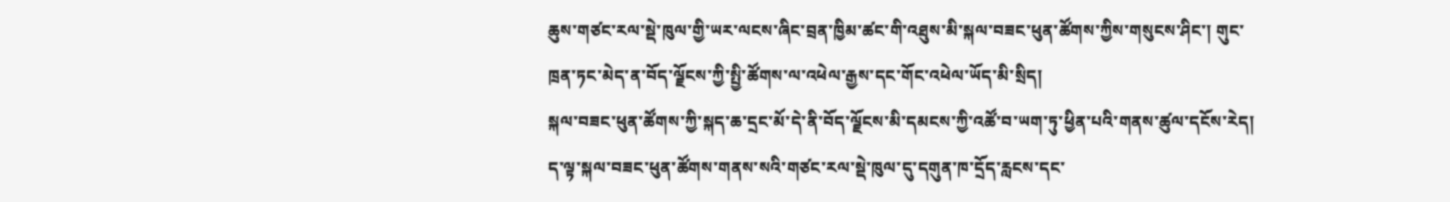ཆུས་གཙང་རལ་སྡེ་ཁུལ་གྱི་ཡར་ལངས་ཞིང་བྲན་ཁྱིམ་ཚང་གི་འཐུས་མི་སྐལ་བཟང་ཕུན་ཚོགས་ཀྱིས་གསུངས་ཤིང་། གུང་ཁྲན་ཏང་མེད་ན་བོད་ལྗོངས་ཀྱི་སྤྱི་ཚོགས་ལ་འཕེལ་རྒྱས་དང་གོང་འཕེལ་ཡོད་མི་སྲིད།
སྐལ་བཟང་ཕུན་ཚོགས་ཀྱི་སྐད་ཆ་དྲང་མོ་དེ་ནི་བོད་ལྗོངས་མི་དམངས་ཀྱི་འཚོ་བ་ཡག་ཏུ་ཕྱིན་པའི་གནས་ཚུལ་དངོས་རེད། ད་ལྟ་སྐལ་བཟང་ཕུན་ཚོགས་གནས་སའི་གཙང་རལ་སྡེ་ཁུལ་དུ་དགུན་ཁ་དྲོད་རླངས་དང་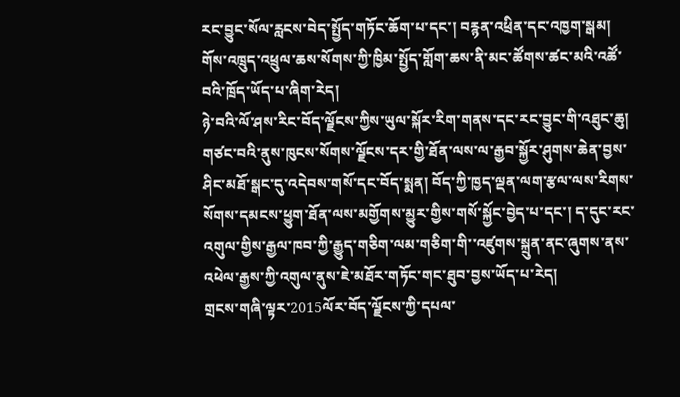རང་བྱུང་སོལ་རླངས་བེད་སྤྱོད་གཏོང་ཆོག་པ་དང་། བརྙན་འཕྲིན་དང་འཁྱག་སྒམ། གོས་འཁྲུད་འཕྲུལ་ཆས་སོགས་ཀྱི་ཁྱིམ་སྤྱོད་གློག་ཆས་ནི་མང་ཚོགས་ཚང་མའི་འཚོ་བའི་ཁྲོད་ཡོད་པ་ཞིག་རེད།
ཉེ་བའི་ལོ་ཤས་རིང་བོད་ལྗོངས་ཀྱིས་ཡུལ་སྐོར་རིག་གནས་དང་རང་བྱུང་གི་འཐུང་ཆུ། གཙང་བའི་ནུས་ཁུངས་སོགས་ལྗོངས་དར་གྱི་ཐོན་ལས་ལ་རྒྱབ་སྐྱོར་ཤུགས་ཆེན་བྱས་ཤིང་མཐོ་སྒང་དུ་འདེབས་གསོ་དང་བོད་སྨན། བོད་ཀྱི་ཁྱད་ལྡན་ལག་རྩལ་ལས་རིགས་སོགས་དམངས་ཕྱུག་ཐོན་ལས་མགྱོགས་མྱུར་གྱིས་གསོ་སྐྱོང་བྱེད་པ་དང་། ད་དུང་རང་འགུལ་གྱིས་རྒྱལ་ཁབ་ཀྱི་རྒྱུད་གཅིག་ལམ་གཅིག་གི་་འཛུགས་སྐྲུན་ནང་ཞུགས་ནས་འཕེལ་རྒྱས་ཀྱི་འགུལ་ནུས་ཇེ་མཐོར་གཏོང་གང་ཐུབ་བྱས་ཡོད་པ་རེད།
གྲངས་གཞི་ལྟར་2015ལོར་བོད་ལྗོངས་ཀྱི་དཔལ་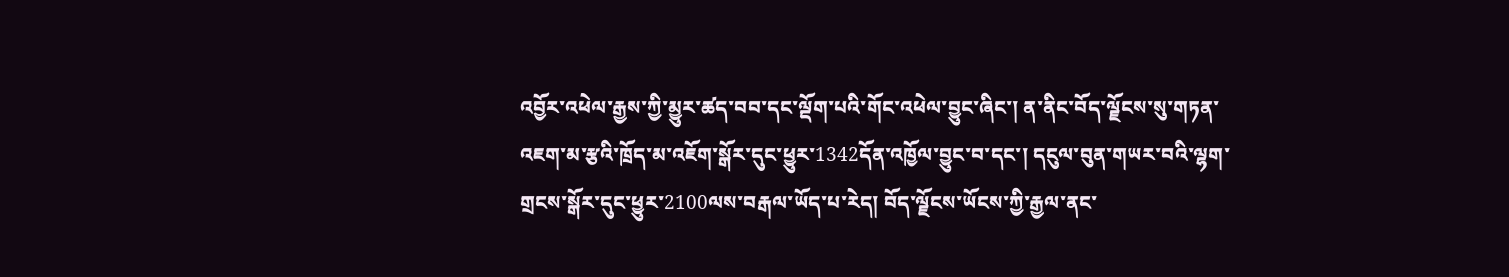འབྱོར་འཕེལ་རྒྱས་ཀྱི་མྱུར་ཚད་བབ་དང་ལྡོག་པའི་གོང་འཕེལ་བྱུང་ཞིང་། ན་ནིང་བོད་ལྗོངས་སུ་གཏན་འཇག་མ་རྩའི་ཁྲོད་མ་འཇོག་སྒོར་དུང་ཕྱུར་1342དོན་འཁྱོལ་བྱུང་བ་དང་། དངུལ་བུན་གཡར་བའི་ལྷག་གྲངས་སྒོར་དུང་ཕྱུར་2100ལས་བརྒལ་ཡོད་པ་རེད། བོད་ལྗོངས་ཡོངས་ཀྱི་རྒྱལ་ནང་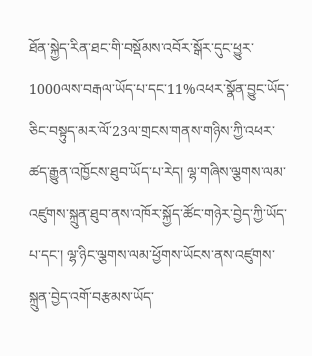ཐོན་སྐྱེད་རིན་ཐང་གི་བསྡོམས་འབོར་སྒོར་དུང་ཕྱུར་1000ལས་བརྒལ་ཡོད་པ་དང་11%འཕར་སྣོན་བྱུང་ཡོད་ཅིང་བསྟུད་མར་ལོ་23ལ་གྲངས་གནས་གཉིས་ཀྱི་འཕར་ཚད་རྒྱུན་འཁྱོངས་ཐུབ་ཡོད་པ་རེད། ལྷ་གཞིས་ལྕགས་ལམ་འཛུགས་སྐྲུན་ཐུབ་ནས་འཁོར་སྐྱོད་ཚོང་གཉེར་བྱེད་ཀྱི་ཡོད་པ་དང་། ལྷ་ཉིང་ལྕགས་ལམ་ཕྱོགས་ཡོངས་ནས་འཛུགས་སྐྲུན་བྱེད་འགོ་བརྩམས་ཡོད་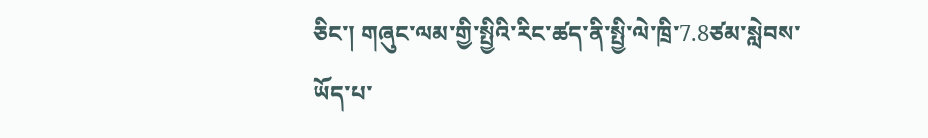ཅིང་། གཞུང་ལམ་གྱི་སྤྱིའི་རིང་ཚད་ནི་སྤྱི་ལེ་ཁྲི་7.8ཙམ་སླེབས་ཡོད་པ་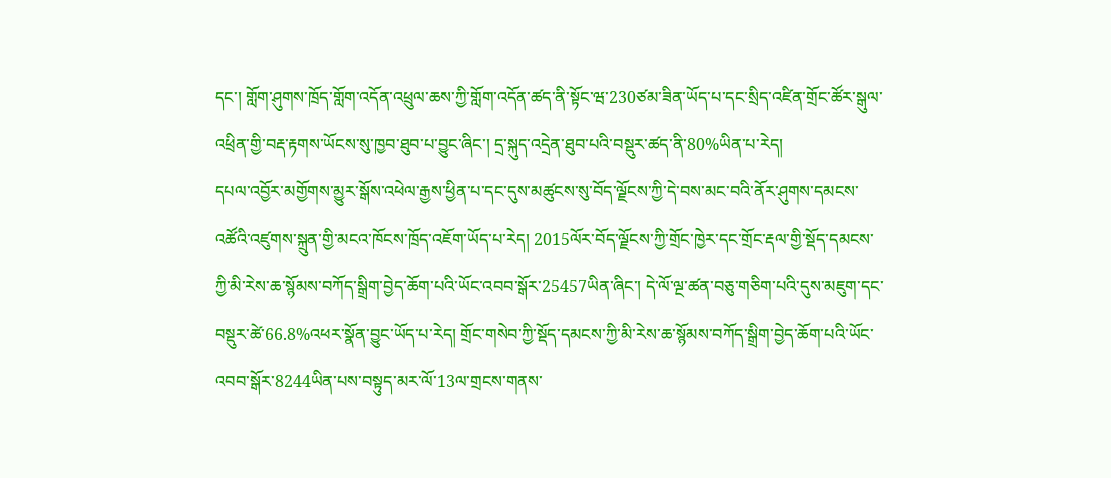དང་། གློག་ཤུགས་ཁྲོད་གློག་འདོན་འཕྲུལ་ཆས་ཀྱི་གློག་འདོན་ཚད་ནི་སྟོང་ཝ་230ཙམ་ཟིན་ཡོད་པ་དང་སྲིད་འཛིན་གྲོང་ཚོར་སྒུལ་འཕྲིན་གྱི་བརྡ་རྟགས་ཡོངས་སུ་ཁྱབ་ཐུབ་པ་བྱུང་ཞིང་། དྲ་སྐུད་འདྲེན་ཐུབ་པའི་བསྡུར་ཚད་ནི་80%ཡིན་པ་རེད།
དཔལ་འབྱོར་མགྱོགས་མྱུར་སྒོས་འཕེལ་རྒྱས་ཕྱིན་པ་དང་དུས་མཚུངས་སུ་བོད་ལྗོངས་ཀྱི་དེ་བས་མང་བའི་ནོར་ཤུགས་དམངས་འཚོའི་འཛུགས་སྐྲུན་གྱི་མངའ་ཁོངས་ཁྲོད་འཇོག་ཡོད་པ་རེད། 2015ལོར་བོད་ལྗོངས་ཀྱི་གྲོང་ཁྱེར་དང་གྲོང་རྡལ་གྱི་སྡོད་དམངས་ཀྱི་མི་རེས་ཆ་སྙོམས་བཀོད་སྒྲིག་བྱེད་ཆོག་པའི་ཡོང་འབབ་སྒོར་25457ཡིན་ཞིང་། དེ་ལོ་ལྔ་ཚན་བཅུ་གཅིག་པའི་དུས་མཇུག་དང་བསྡུར་ཚེ་66.8%འཕར་སྣོན་བྱུང་ཡོད་པ་རེད། གྲོང་གསེབ་ཀྱི་སྡོད་དམངས་ཀྱི་མི་རེས་ཆ་སྙོམས་བཀོད་སྒྲིག་བྱེད་ཆོག་པའི་ཡོང་འབབ་སྒོར་8244ཡིན་པས་བསྟུད་མར་ལོ་13ལ་གྲངས་གནས་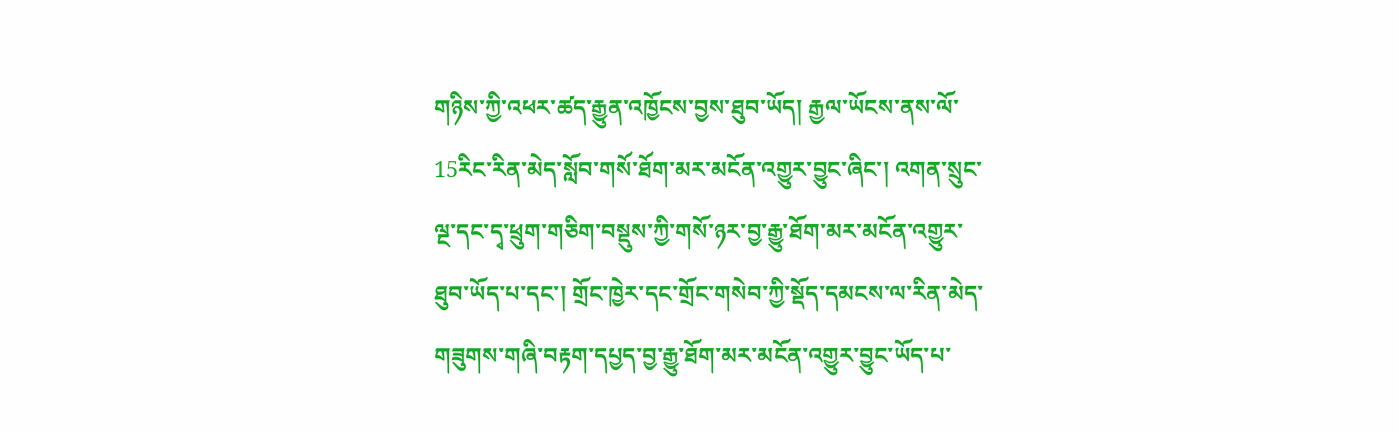གཉིས་ཀྱི་འཕར་ཚད་རྒྱུན་འཁྱོངས་བྱས་ཐུབ་ཡོད། རྒྱལ་ཡོངས་ནས་ལོ་15རིང་རིན་མེད་སློབ་གསོ་ཐོག་མར་མངོན་འགྱུར་བྱུང་ཞིང་། འགན་སྲུང་ལྔ་དང་དྭ་ཕྲུག་གཅིག་བསྡུས་ཀྱི་གསོ་ཉར་བྱ་རྒྱུ་ཐོག་མར་མངོན་འགྱུར་ཐུབ་ཡོད་པ་དང་། གྲོང་ཁྱེར་དང་གྲོང་གསེབ་ཀྱི་སྡོད་དམངས་ལ་རིན་མེད་གཟུགས་གཞི་བརྟག་དཔྱད་བྱ་རྒྱུ་ཐོག་མར་མངོན་འགྱུར་བྱུང་ཡོད་པ་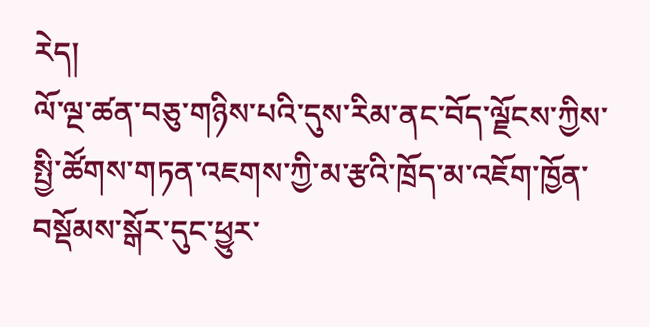རེད།
ལོ་ལྔ་ཚན་བཅུ་གཉིས་པའི་དུས་རིམ་ནང་བོད་ལྗོངས་ཀྱིས་སྤྱི་ཚོགས་གཏན་འཇགས་ཀྱི་མ་རྩའི་ཁྲོད་མ་འཇོག་ཁྱོན་བསྡོམས་སྒོར་དུང་ཕྱུར་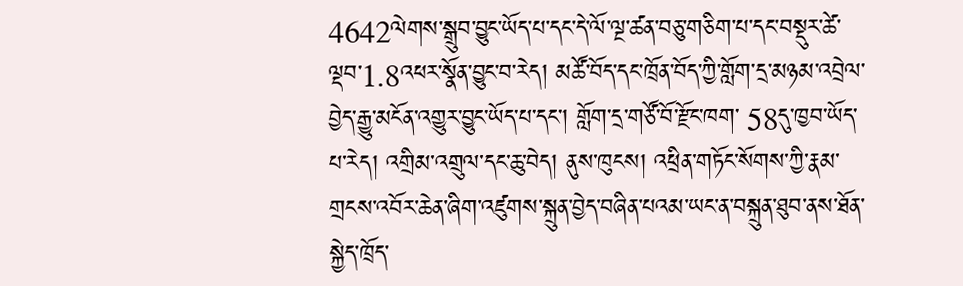4642ལེགས་སྒྲུབ་བྱུང་ཡོད་པ་དང་དེ་ལོ་ལྔ་ཚན་བཅུ་གཅིག་པ་དང་བསྡུར་ཚེ་ལྡབ་1.8འཕར་སྣོན་བྱུང་བ་རེད། མཚོ་བོད་དང་ཁྲོན་བོད་ཀྱི་གློག་དྲ་མཉམ་འབྲེལ་བྱེད་རྒྱུ་མངོན་འགྱུར་བྱུང་ཡོད་པ་དང་། གློག་དྲ་གཙོ་བོ་རྫོང་ཁག་ 58དུ་ཁྱབ་ཡོད་པ་རེད། འགྲིམ་འགྲུལ་དང་ཆུ་བེད། ནུས་ཁུངས། འཕྲིན་གཏོང་སོགས་ཀྱི་རྣམ་གྲངས་འབོར་ཆེན་ཞིག་འཛུགས་སྐྲུན་བྱེད་བཞིན་པའམ་ཡང་ན་བསྐྲུན་ཐུབ་ནས་ཐོན་སྐྱེད་ཁྲོད་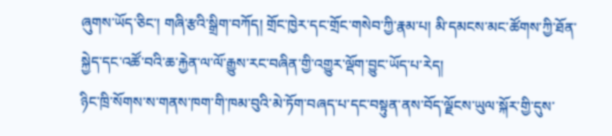ཞུགས་ཡོད་ཅིང་། གཞི་རྩའི་སྒྲིག་བཀོད། གྲོང་ཁྱེར་དང་གྲོང་གསེབ་ཀྱི་རྣམ་པ། མི་དམངས་མང་ཚོགས་ཀྱི་ཐོན་སྐྱེད་དང་འཚོ་བའི་ཆ་རྐྱེན་ལ་ལོ་རྒྱུས་རང་བཞིན་གྱི་འགྱུར་ལྡོག་བྱུང་ཡོད་པ་རེད།
ཉིང་ཁྲི་སོགས་ས་གནས་ཁག་གི་ཁམ་བུའི་མེ་ཏོག་བཞད་པ་དང་བསྟུན་ནས་བོད་ལྗོངས་ཡུལ་སྐོར་གྱི་དུས་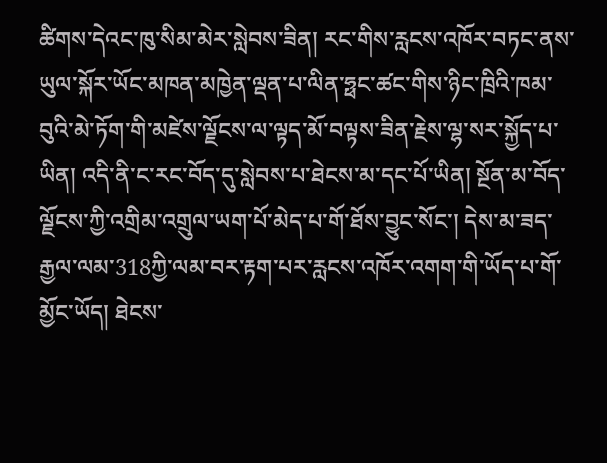ཚིགས་དེའང་ཁུ་སིམ་མེར་སླེབས་ཟིན། རང་གིས་རླངས་འཁོར་བཏང་ནས་ཡུལ་སྐོར་ཡོང་མཁན་མཁྱེན་ལྡན་པ་ལིན་ཧྥང་ཚང་གིས་ཉིང་ཁྲིའི་ཁམ་བུའི་མེ་ཏོག་གི་མཛེས་ལྗོངས་ལ་ལྟད་མོ་བལྟས་ཟིན་རྗེས་ལྷ་སར་སྐྱོད་པ་ཡིན། འདི་ནི་ང་རང་བོད་དུ་སླེབས་པ་ཐེངས་མ་དང་པོ་ཡིན། སྔོན་མ་བོད་ལྗོངས་ཀྱི་འགྲིམ་འགྲུལ་ཡག་པོ་མེད་པ་གོ་ཐོས་བྱུང་སོང་། དེས་མ་ཟད་རྒྱལ་ལམ་318ཀྱི་ལམ་བར་རྟག་པར་རླངས་འཁོར་འགག་གི་ཡོད་པ་གོ་མྱོང་ཡོད། ཐེངས་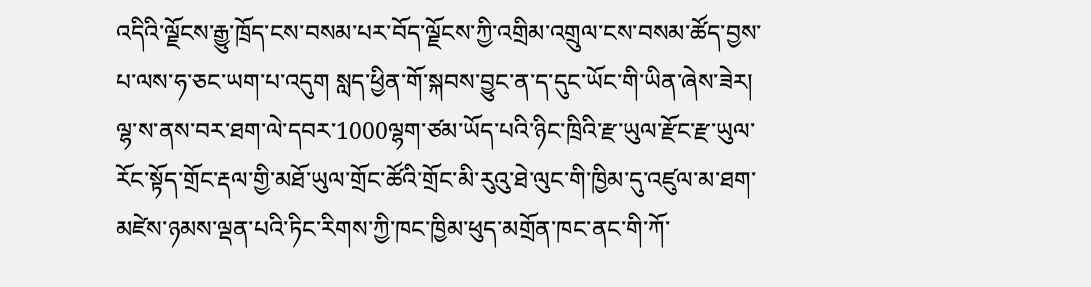འདིའི་ལྗོངས་རྒྱུ་ཁྲོད་ངས་བསམ་པར་བོད་ལྗོངས་ཀྱི་འགྲིམ་འགྲུལ་ངས་བསམ་ཚོད་བྱས་པ་ལས་ཧ་ཅང་ཡག་པ་འདུག སླད་ཕྱིན་གོ་སྐབས་བྱུང་ན་ད་དུང་ཡོང་གི་ཡིན་ཞེས་ཟེར།
ལྷ་ས་ནས་བར་ཐག་ལེ་དབར་1000ལྷག་ཙམ་ཡོད་པའི་ཉིང་ཁྲིའི་རྫ་ཡུལ་རྫོང་རྫ་ཡུལ་རོང་སྟོད་གྲོང་རྡལ་གྱི་མཐོ་ཡུལ་གྲོང་ཚོའི་གྲོང་མི་རུའུ་ཐེ་ལུང་གི་ཁྱིམ་དུ་འཛུལ་མ་ཐག་མཛེས་ཉམས་ལྡན་པའི་ཏིང་རིགས་ཀྱི་ཁང་ཁྱིམ་ཕུད་མགྲོན་ཁང་ནང་གི་ཀོ་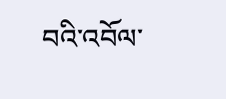བའི་འབོལ་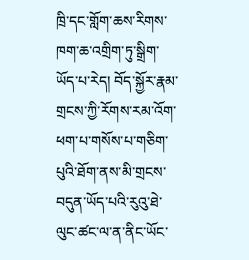ཁྲི་དང་གློག་ཆས་རིགས་ཁག་ཆ་འགྲིག་ཏུ་སྒྲིག་ཡོད་པ་རེད། བོད་སྐྱོར་རྣམ་གྲངས་ཀྱི་རོགས་རམ་འོག་ཕག་པ་གསོས་པ་གཅིག་པུའི་ཐོག་ནས་མི་གྲངས་བདུན་ཡོད་པའི་རུའུ་ཐེ་ལུང་ཚང་ལ་ན་ནིང་ཡོང་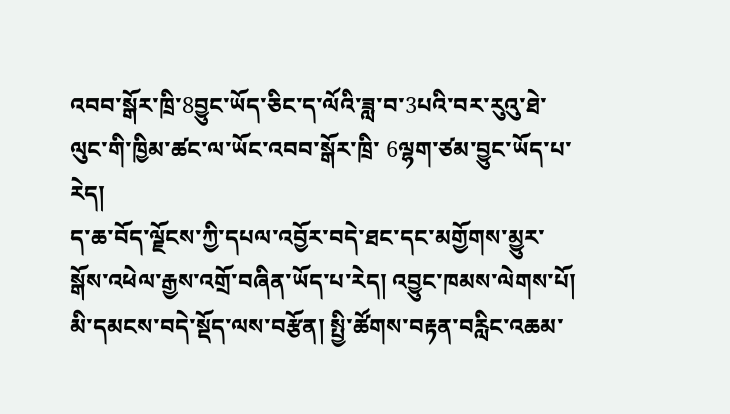འབབ་སྒོར་ཁྲི་8བྱུང་ཡོད་ཅིང་ད་ལོའི་ཟླ་བ་3པའི་བར་རུའུ་ཐེ་ལུང་གི་ཁྱིམ་ཚང་ལ་ཡོང་འབབ་སྒོར་ཁྲི་ 6ལྷག་ཙམ་བྱུང་ཡོད་པ་རེད།
ད་ཆ་བོད་ལྗོངས་ཀྱི་དཔལ་འབྱོར་བདེ་ཐང་དང་མགྱོགས་མྱུར་སྒོས་འཕེལ་རྒྱས་འགྲོ་བཞིན་ཡོད་པ་རེད། འབྱུང་ཁམས་ལེགས་པོ། མི་དམངས་བདེ་སྡོད་ལས་བརྩོན། སྤྱི་ཚོགས་བརྟན་བརླིང་འཆམ་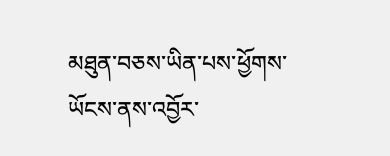མཐུན་བཅས་ཡིན་པས་ཕྱོགས་ཡོངས་ནས་འབྱོར་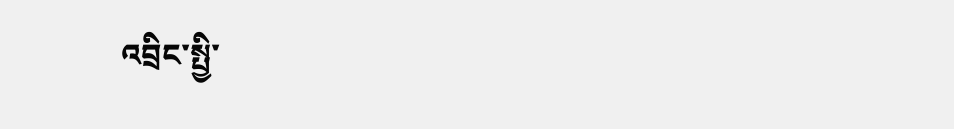འབྲིང་སྤྱི་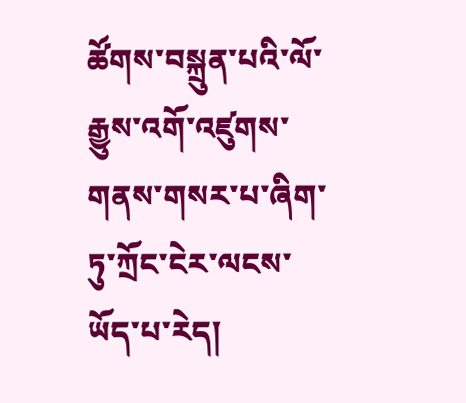ཚོགས་བསྐྲུན་པའི་ལོ་རྒྱུས་འགོ་འཛུགས་གནས་གསར་པ་ཞིག་ཏུ་ཀྲོང་ངེར་ལངས་ཡོད་པ་རེད།